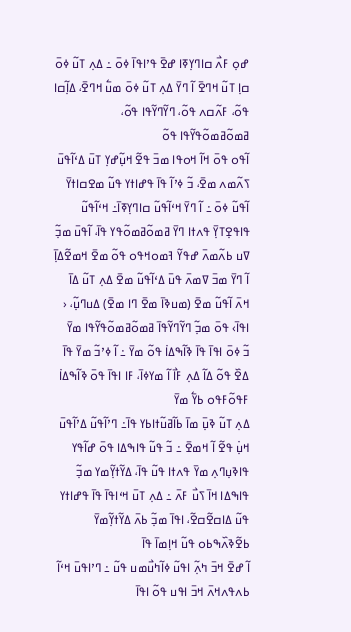ߝߋ߲ ߓߍ߯ ߛߊߣߌ߲ߧߊ ߝߐ߫ ߟߴߊߟߊ߫ ߦߋ߫ ߸ ߡߍ߲ ߠߎ߬ ߦߋ߫ ߛߊ߲ ߠߎ߬ ߞߣߐ߫ ߊ߬ ߣߌ߫ ߡߍ߲ ߠߎ߬ ߦߋ߫ ߘߎ߱ ߞߣߐ߫، ߡߊ߲߬ߛߊ ߟߋ߬، ߓߍ߬ߛߍ ߟߋ߬، ߣߌ߬ߣߌ߬ߟߊ ߟߋ߬، ߥߘߋ߬ߥߘߋ߬ߟߌ߬ߟߊ ߟߋ߬
ߊ߬ߟߋ ߟߋ߫ ߞߊ߬ ߞߋߟߊ ߘߏ߫ ߟߐ߬ ߞߎ߲߬ߝߌ߲ ߠߎ߫ ߡߵߊ߬ߟߎ߫ ߖߍ߬ߘߍ ߘߐ߫، ߏ߬ ߦߴߊ߬ ߟߊ߫ ߟߝߊߙߌ ߟߎ߬ ߘߐߛߊߙߌ߫ ߊ߬ߟߎ߬ ߦߋ߫ ߸ ߊ߬ ߣߌ߫ ߞߵߊ߬ߟߎ߬ ߛߊߣߌ߲ߧߊ߫߸ ߞߵߊ߬ߟߎ߬ ߟߊߟߐ߲ߠߌ߲߫ ߟߍߙߊ ߣߌ߫ ߥߘߋ߬ߥߘߋ߬ߟߌ ߟߊ߫، ߊ߬ߟߎ߫ ߘߏ߲߬ ߜߎ ߕߍ߬ߘߍ߫ ߝߟߌ߬ ߔߘߋߞߟߋ ߟߋ߬ ߘߐ߫ ߞߘߐ߬ߡߊ߲߫
ߊ߬ ߣߌ߫ ߘߏ߫ ߜߘߍ߫ ߟߎ߫ ߡߵߊ߬ߟߎ߬ ߘߐ߫ ߡߍ߲ ߠߎ߬ ߡߊ߫ ߞߍ߫ ߊ߬ߟߎ߬ ߘߐ߫ (ߘߎߢߊ߫ ߘߐ߫ ߣߊ ߘߐ߫) ߡߎߣߎ߲߬، ‹ ߊߟߊ߫› ߟߋ߫ ߘߏ߲߬ ߣߌ߬ߣߌ߬ߟߊ߫ ߥߘߋ߬ߥߘߋ߬ߟߌ߬ߟߊ ߘߌ߫
ߏ߬ ߦߋ߫ ߊߟߊ߫ ߟߊ߫ ߢߊ߬ߒߡߊ߭ ߟߋ߬ ߘߌ߫ ߸ ߊ߬ ߦߴߏ߬ ߘߌ߫ ߟߊ߫ ߡߐ߰ ߟߋ߬ ߡߊ߬ ߡߍ߲ ߓߊ߯ ߊ߬ ߘߌߦߊ߫، ߓߊ ߊߟߊ߫ ߟߋ߫ ߢߊ߬ߒߡߊ߭ ߓߟߋ߬ߓߟߋ ߕߌ߱ ߘߌ߫
ߡߍ߲ ߠߎ߬ ߢߎ߲߫ ߘߊ߫ ߕߊ߬ߥߎ߬ߙߊߕߌ ߟߊ߫߸ ߣߴߊ߬ߟߎ߬ ߡߴߊ߬ߟߎ߫ ߞߎ߲߭ ߟߐ߬ ߊ߬ ߞߘߐ߫ ߸ ߏ߬ ߟߎ߬ ߟߊߒߡߊ ߟߋ߫ ߝߊ߬ߟߌ ߟߊߢߎ߲ߣߍ߲ ߘߌ߫ ߟߍߙߊ ߟߎ߬ ߟߊ߫، ߡߌ߬ߙߌ߲߬ߘߌ ߘߏ߲߬ ߟߊߒߡߊ ߞߊ߫ ߖߎ߯ ߓߍ߫ ߸ ߡߍ߲ ߠߎ߫ ߞߵߊߟߊ߫ ߟߊ߫ ߟߝߊߙߌ ߟߎ߬ ߡߊߛߐ߬ߛߐ߬، ߊߟߊ߫ ߘߏ߲߬ ߕߍ߫ ߡߌ߬ߙߌ߲߬ߘߌ߫ ߕߐ߬ߢߍ߰ߒߕߋ ߟߎ߬ ߞߊ߲ߘߊ߫ ߟߊ߫
ߊ߬ ߝߐ߫ ߞߏ߫ ߤߍ߲߬ ߊߟߎ߬ ߦߊ߬ߤߎ߯ߘߎ ߟߎ߬ ߸ ߣߴߊߟߎ߫ ߞߵߊ߬ ߕߍߟߍߞߍ߫ ߞߏ߫ ߊߟߎ ߟߋ߬ ߊߟߊ߫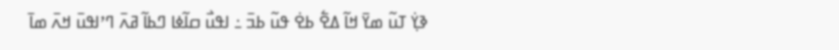ߢߌ߲߭ ߠߎ߬ ߘߌ߫ ߞߊ߬ ߡߐ߱ ߕߐ߭ ߟߎ߬ ߕߏ߫ ߸ ߊߟߎ߯ ߛߊ߬ߦߊ ߣߕߊ߬ ߥߍ߫ ߣߴߊߟߎ߫ ߞߍ߫ ߘߊ߫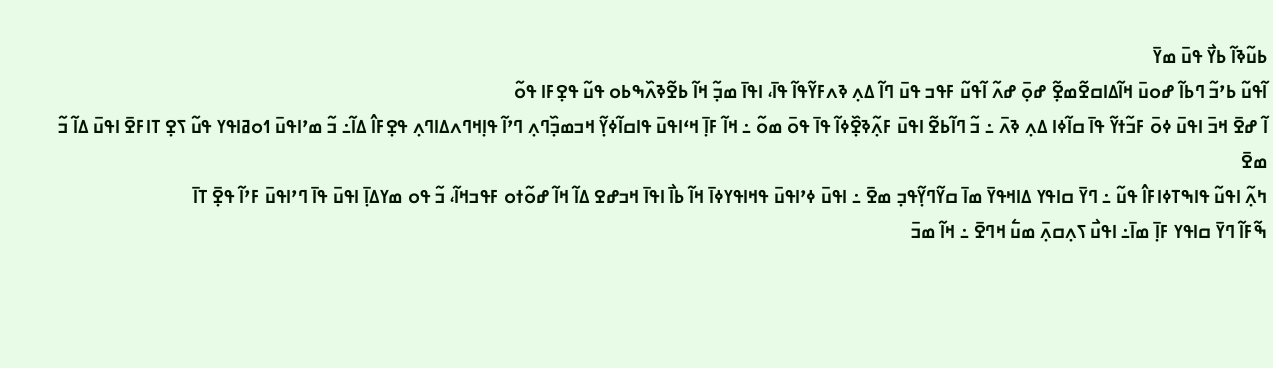ߕߎ߬ߢߊ߬ ߕߌ߯ ߟߎ߫ ߘߌ߫
ߊ߬ߟߎ߬ ߕߴߏ߬ ߣߕߊ߬ ߝߋߎ߫ ߞߊ߬ߡߊߛߐ߬ߘߐ߲߬ ߝߋ߲߫ ߝߍ߬ ߊ߬ߟߎ߬ ߓߟߏ ߟߎ߫ ߣߊ߬ ߡߍ߲ ߢߍߓߌ߬ߟߊ߬ ߟߊ߫، ߊߟߊ߫ ߘߏ߲߬ ߞߊ߬ ߕߐ߬ߢߍ߰ߒߕߋ ߟߎ߬ ߟߐ߲ߓߊ ߟߋ߬
ߊ߬ ߝߐ߫ ߞߏ߫ ߊߟߎ߫ ߦߋ߫ ߓߏ߬ߙߌ߬ ߟߊ߫ ߛߊ߬ߦߊ ߡߍ߲ ߢߍ߫ ߸ ߏ߬ ߣߊ߬ߕߐ߬ ߊߟߎ߫ ߓߍ߲߬ߢߐ߲߰ߦߊ߬ ߟߊ߫ ߟߋ߫ ߘߋ߬ ߸ ߞߊ߬ ߓߊ߲߫ ߞߵߊߟߎ߫ ߟߊߛߊ߬ߦߌ߲߬ ߞߏߘߏ߲߰ߣߍ߲ ߣߴߊ߬ ߟߊ߲ߞߣߍߡߊߣߍ߲ ߟߐ߲ߓߊ߮ ߡߊ߬߸ ߏ߬ ߘߴߊߟߎ߫ ߗߋߥߊߟߌ ߟߎ߬ ߖߐ߲ ߠߊߓߐ߫ ߊߟߎ߫ ߡߊ߬ ߏ߬ ߘߐ߫
ߤߍ߲߬ ߊߟߎ߬ ߟߊߒߠߦߊߓߊ߮ ߟߎ߬ ߸ ߣߌ߫ ߛߊߟߌ ߡߊߞߟߌ߫ ߘߊ߫ ߛߌ߬ߣߌ߲߬ߟߏ߲ ߘߐ߫ ߸ ߊߟߎ߫ ߦߴߊߟߎ߫ ߟߞߊߟߌߦߊ߫ ߞߊ߬ ߕߊ߯ ߊߟߊ߫ ߞߏߝߐ ߡߊ߬ ߞߊ߬ ߝߋ߬ߙߋ ߓߟߏߞߊ߬، ߏ߬ ߟߋ ߘߌߡߊ߲߫ ߊߟߎ߫ ߟߊ߫ ߣߴߊߟߎ߫ ߓߴߊ߬ ߟߐ߲߫ ߠߊ߫
ߒ߬ߓߊ߬ ߣߌ߫ ߛߊߟߌ ߓߊ߲߫ ߘߊ߫߸ ߊߟߎ߯ ߖߍ߲ߛߍ߲߫ ߘߎ߱ ߞߣߐ߫ ߸ ߞߊ߬ ߘߏ߫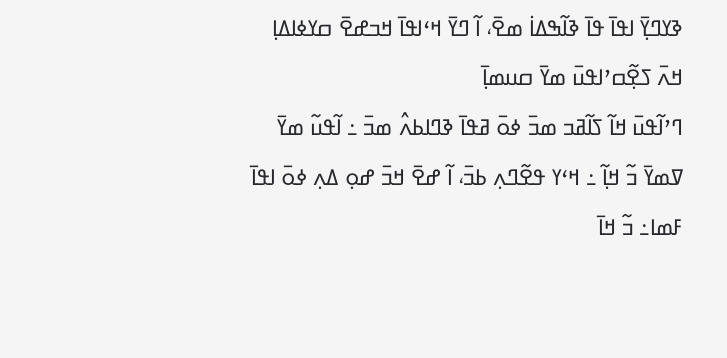ߢߌߣߌ߲߫ ߊߟߊ߫ ߟߊ߫ ߢߊ߬ߒߡߊ߭ ߘߐ߫، ߊ߬ ߣߌ߫ ߞߵߊߟߊ߫ ߞߏߝߐ߫ ߛߌߦߊߡߊ߲ ߞߍ߫ ߖߐ߲߬ߛߴߊߟߎ߫ ߘߌ߫ ߛߎߘߊ߲߫
ߣߴߊ߬ߟߎ߫ ߞߊ߬ ߖߊ߬ߥߏ ߘߏ߫ ߦߋ߫ ߥߟߊ߫ ߢߣߊߕߍ߮ ߘߏ߫ ߸ ߊ߬ߟߎ߬ ߘߌ߫ ߜߘߌ߫ ߏ߬ ߞߊ߲߬ ߸ ߞߵߌ ߟߐ߬ߣߍ߲ ߕߏ߫، ߊ߬ ߝߐ߫ ߞߏ߫ ߝߋ߲ ߡߍ߲ ߦߋ߫ ߊߟߊ߫ ߓߘߊ߸ ߏ߬ ߞߊ߫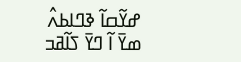ߝߌ߬ߛߊ߬ ߢߣߊߕߍ߮ ߘߌ߫ ߊ߬ ߣߌ߫ ߖߊ߬ߥߏ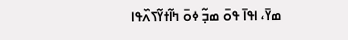ߘߌ߫، ߊߟߊ߫ ߟߋ߫ ߘߏ߲߬ ߦߋ߫ ߤߊ߬ߙߌ߬ߖߍ߰ߟߊ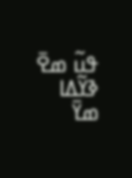ߟߎ߬ ߘߐ߫ ߢߌ߬ߡߊ ߘߌ߫